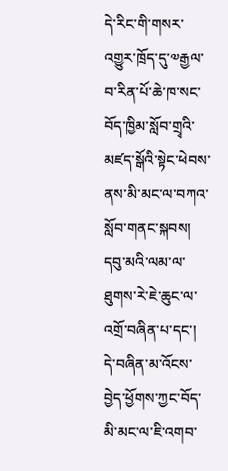དེ་རིང་གི་གསར་འགྱུར་ཁྲོད་དུ་༧རྒྱལ་བ་རིན་པོ་ཆེ་ཁ་སང་བོད་ཁྱིམ་སློབ་གྲྭའི་མཛད་སྒོའི་སྟེང་ཕེབས་ནས་མི་མང་ལ་བཀའ་སློབ་གནང་སྐབས། དབུ་མའི་ལམ་ལ་ཐུགས་རེ་ཇེ་ཆུང་ལ་འགྲོ་བཞིན་པ་དང་། དེ་བཞིན་མ་འོངས་བྱེད་ཕྱོགས་ཀྱང་བོད་མི་མང་ལ་ཇི་འགབ་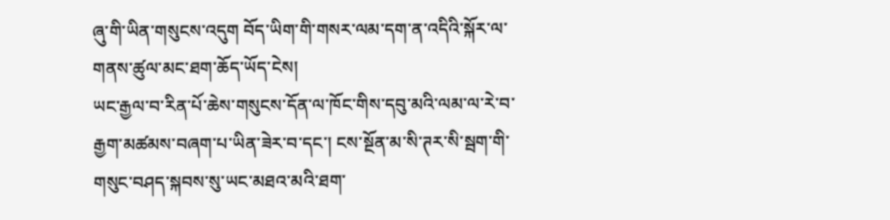ཞུ་གི་ཡིན་གསུངས་འདུག བོད་ཡིག་གི་གསར་ལམ་དག་ན་འདིའི་སྐོར་ལ་གནས་ཚུལ་མང་ཐག་ཆོད་ཡོད་ངེས།
ཡང་རྒྱལ་བ་རིན་པོ་ཆེས་གསུངས་དོན་ལ་ཁོང་གིས་དབུ་མའི་ལམ་ལ་རེ་བ་རྒྱག་མཚམས་བཞག་པ་ཡིན་ཟེར་བ་དང་། ངས་སྔོན་མ་སི་ཊར་སི་སྦག་གི་གསུང་བཤད་སྐབས་སུ་ཡང་མཐའ་མའི་ཐག་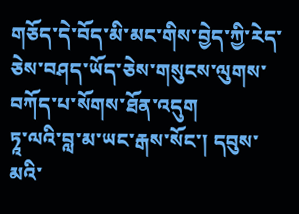གཅོད་དེ་བོད་མི་མང་གིས་བྱེད་ཀྱི་རེད་ཅེས་བཤད་ཡོད་ཅེས་གསུངས་ལུགས་བཀོད་པ་སོགས་ཐོན་འདུག
ཏཱ་ལའི་བླ་མ་ཡང་རྒས་སོང་། དབུས་མའི་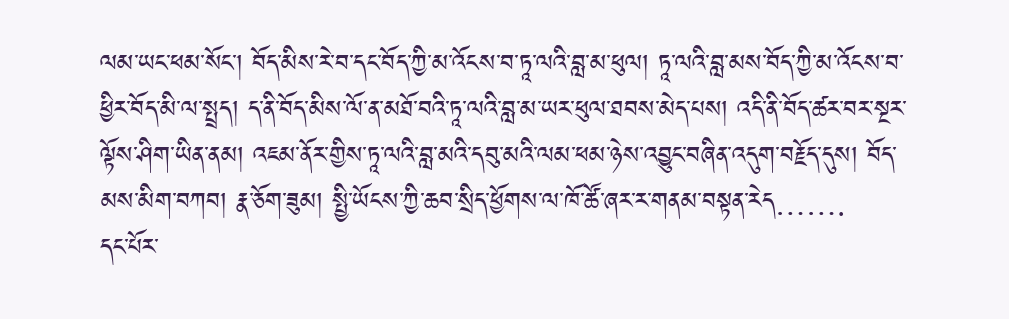ལམ་ཡང་ཕམ་སོང་། བོད་མིས་རེ་བ་དང་བོད་ཀྱི་མ་འོངས་བ་ཏཱ་ལའི་བླ་མ་ཕུལ། ཏཱ་ལའི་བླ་མས་བོད་ཀྱི་མ་འོངས་བ་ཕྱིར་བོད་མི་ལ་སྤྲད། ད་ནི་བོད་མིས་ལོ་ན་མཐོ་བའི་ཏཱ་ལའི་བླ་མ་ཡར་ཕུལ་ཐབས་མེད་པས། འདི་ནི་བོད་ཚར་བར་སྔར་ལྟོས་ཤིག་ཡིན་ནམ། འཇམ་ནོར་གྱིས་ཏཱ་ལའི་བླ་མའི་དབུ་མའི་ལམ་ཕམ་ཉེས་འབྱུང་བཞིན་འདུག་བརྗོད་དུས། བོད་མས་མིག་བཀབ། རྣ་ཅོག་ཟུམ། སྤྱི་ཡོངས་ཀྱི་ཆབ་སྲིད་ཕྱོགས་ལ་ཁོ་ཚོ་ཞར་ར་གནམ་བསྟན་རེད…….
དང་པོར་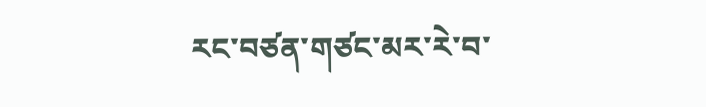རང་བཙན་གཙང་མར་རེ་བ་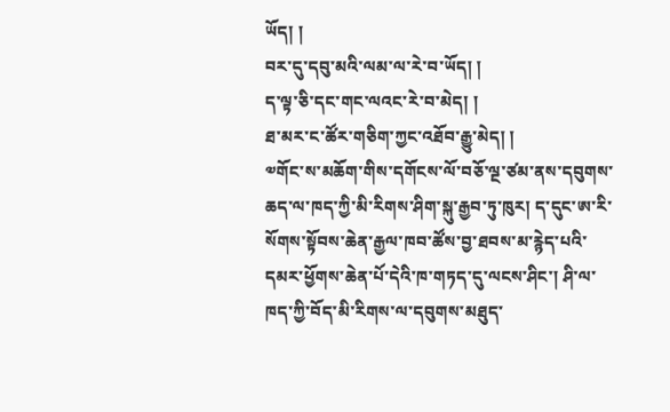ཡོད། །
བར་དུ་དབུ་མའི་ལམ་ལ་རེ་བ་ཡོད། །
ད་ལྟ་ཅི་དང་གང་ལའང་རེ་བ་མེད། །
ཐ་མར་ང་ཚོར་གཅིག་ཀྱང་འཐོབ་རྒྱུ་མེད། །
༧གོང་ས་མཆོག་གིས་དགོངས་ལོ་བཅོ་ལྔ་ཙམ་ནས་དབུགས་ཆད་ལ་ཁད་ཀྱི་མི་རིགས་ཤིག་སྐུ་རྒྱབ་ཏུ་ཁུར། ད་དུང་ཨ་རི་སོགས་སྟོབས་ཆེན་རྒྱལ་ཁབ་ཚོས་བྱ་ཐབས་མ་རྙེད་པའི་དམར་ཕྱོགས་ཆེན་པོ་དེའི་ཁ་གཏད་དུ་ལངས་ཤིང་། ཤི་ལ་ཁད་ཀྱི་བོད་མི་རིགས་ལ་དབུགས་མཐུད་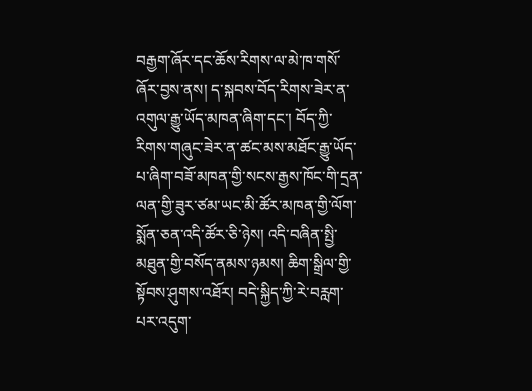བརྒྱག་ཞོར་དང་ཆོས་རིགས་ལ་མེ་ཁ་གསོ་ཞོར་བྱས་ནས། ད་སྐབས་བོད་རིགས་ཟེར་ན་འགུལ་རྒྱུ་ཡོད་མཁན་ཞིག་དང་། བོད་ཀྱི་རིགས་གཞུང་ཟེར་ན་ཚང་མས་མཐོང་རྒྱུ་ཡོད་པ་ཞིག་བཟོ་མཁན་གྱི་སངས་རྒྱས་ཁོང་གི་དྲན་ལན་གྱི་ཟུར་ཙམ་ཡང་མི་ཚོར་མཁན་གྱི་ལོག་སྨོན་ཅན་འདི་ཚོར་ཅི་ཉེས། འདི་བཞིན་སྤྱི་མཐུན་གྱི་བསོད་ནམས་ཉམས། ཆིག་སྒྲིལ་གྱི་སྟོབས་ཤུགས་འཐོར། བདེ་སྐྱིད་ཀྱི་རེ་བརླག་པར་འདུག་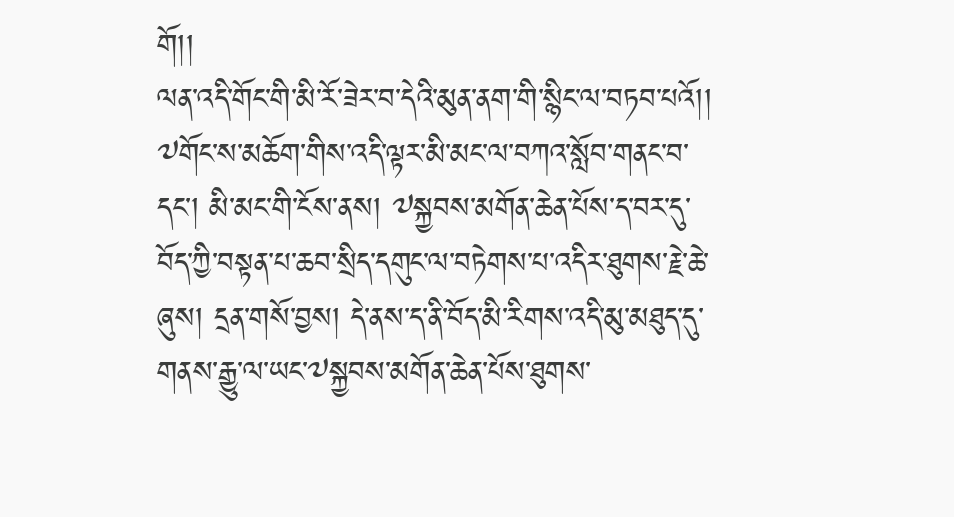གོ།།
ལན་འདི་གོང་གི་མི་རོ་ཟེར་བ་དེའི་མུན་ནག་གི་སྙིང་ལ་བཏབ་པའོ།།
༧གོང་ས་མཆོག་གིས་འདི་ལྟར་མི་མང་ལ་བཀའ་སློབ་གནང་བ་དང་། མི་མང་གི་ངོས་ནས། ༧སྐྱབས་མགོན་ཆེན་པོས་ད་བར་དུ་བོད་ཀྱི་བསྟན་པ་ཆབ་སྲིད་དགུང་ལ་བཏེགས་པ་འདིར་ཐུགས་རྗེ་ཆེ་ཞུས། དྲན་གསོ་བྱས། དེ་ནས་ད་ནི་བོད་མི་རིགས་འདི་མུ་མཐུད་དུ་གནས་རྒྱུ་ལ་ཡང་༧སྐྱབས་མགོན་ཆེན་པོས་ཐུགས་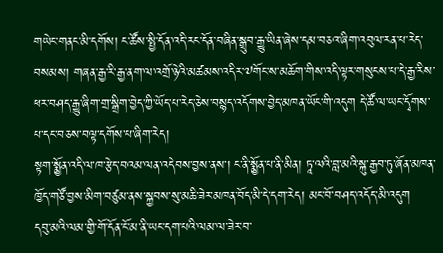གཡེང་གནང་མི་དགོས། ང་ཚོས་སྤྱི་དོན་འདི་རང་དོན་བཞིན་སྒྲུབ་རྒྱུ་ཡིན་ཞེས་དམ་བཅའ་ཞིག་འབུལ་རན་པ་རེད་བསམས། གཞན་རྒྱ་རི་རྒྱ་ནག་ལ་འགྲོ་ཉེའི་མཚམས་འདིར་༧གོང་ས་མཆོག་གིས་འདི་ལྟར་གསུངས་པ་དེ་རྒྱ་རིས་ཕར་བཤད་རྒྱུ་ཞིག་གྲ་སྒྲིག་བྱེད་ཀྱི་ཡོད་པ་རེད་ཅེས་བསྙད་འདོགས་བྱེད་མཁན་ཡོང་གི་འདུག དེ་ཚོ་ལ་ཡང་དྭོགས་པ་དང་བཅས་བལྟ་དགོས་པ་ཞིག་རེད།
སྟག་སྨྱོན་འདི་ལ་ཁ་རྩེད་བའམ་ལན་འདེབས་བྱས་ནས་། ང་ནི་སྨྱོན་པ་ནི་མིན། ཏཱ་ལའི་བླ་མའི་སྐུ་རྒྱབ་ཏུ་ཞོན་མཁན་ཁྱོད་གཙོ་བྱས་མིག་བཙུམ་ནས་སྐྱབས་སུ་མཆི་ཟེར་མཁན་བོད་མི་དེ་དག་རེད། མང་བོ་བཤད་འདོད་མི་འདུག
དབུ་མའི་ལམ་གྱི་གོ་དོན་ངོ་མ་ནི་ཡང་དག་པའི་ལམ་ལ་ཟེར་བ་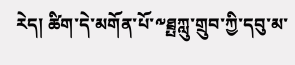རེད། ཚིག་དེ་མགོན་པོ་༸ཐྲྤཀླུ་གྲུབ་ཀྱི་དབུ་མ་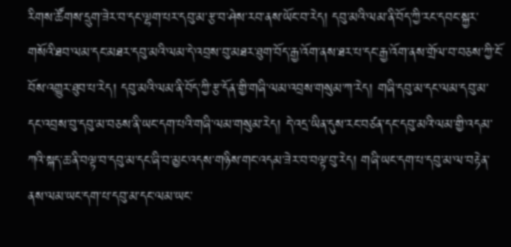རིགས་ཚོགས་དྲུག་ཟེར་བ་དང་ལྷག་པར་དབུ་མ་རྩ་བ་ཤེས་རབ་ནས་ཡོང་བ་རེད། དབུ་མའི་ལམ་ནི་བོད་ཀྱི་རང་དབང་སྐྱར་གསོའི་ཐབ་ལམ་དང་མཐར་དབུ་མའི་ལམ་དེ་འབྲས་བུ་མཐར་ཐུག་བོད་རྒྱ་འོག་ནས་ཐར་པ་དང་རྒྱ་འོག་ནས་གྲོལ་བ་བཅས་ཀྱི་ངོ་བོས་འགྱུར་ཐུབ་པ་རེད། དབུ་མའི་ལམ་ནི་བོད་ཀྱི་རྩ་དོན་གྱི་གཞི་ལམ་འབྲས་གསུམ་ཀ་རེད། གཞི་དབུ་མ་དང་ལམ་དབུ་མ་དང་འབྲས་བུ་དབུ་མ་བཅས་ནི་ཡང་དག་པའི་གཞི་ལམ་གསུམ་རེད། དེ་འདྲ་ཡིན་དུས་རང་བཙན་དང་དབུ་མའི་ལམ་གྱི་འདམ་ཀའི་སྐད་ཆ་ནི་བལྟ་བ་དབུ་མ་དང་ཞི་བ་མྱང་འདས་གཉིས་གང་འདམ་ཟེར་བ་བལྟ་བུ་རེད། གཞི་ཡང་དག་པ་དབུ་མ་ལ་བརྟེན་ནས་ལམ་ཡང་དག་པ་དབུ་མ་དང་ལམ་ཡང་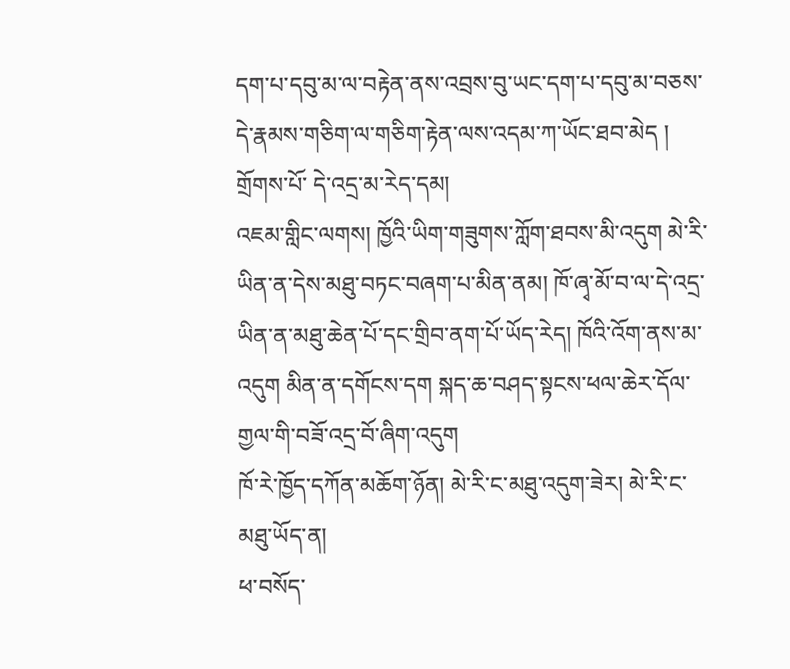དག་པ་དབུ་མ་ལ་བརྟེན་ནས་འབྲས་བུ་ཡང་དག་པ་དབུ་མ་བཅས་དེ་རྣམས་གཅིག་ལ་གཅིག་རྟེན་ལས་འདམ་ཀ་ཡོང་ཐབ་མེད ། གྲོགས་པོ་ དེ་འདྲ་མ་རེད་དམ།
འཇམ་གླིང་ལགས། ཁྱོའི་ཡིག་གཟུགས་ཀློག་ཐབས་མི་འདུག མེ་རི་ཡིན་ན་དེས་མཐུ་བཏང་བཞག་པ་མིན་ནམ། ཁོ་ཞྭ་མོ་བ་ལ་དེ་འདྲ་ཡིན་ན་མཐུ་ཆེན་པོ་དང་གྲིབ་ནག་པོ་ཡོད་རེད། ཁོའི་འོག་ནས་མ་འདུག མིན་ན་དགོངས་དག སྐད་ཆ་བཤད་སྟངས་ཕལ་ཆེར་དོལ་གྱལ་གི་བཟོ་འདྲ་བོ་ཞིག་འདུག
ཁོ་རེ་ཁྱོད་དཀོན་མཆོག་ཉོན། མེ་རི་ང་མཐུ་འདུག་ཟེར། མེ་རི་ང་མཐུ་ཡོད་ན།
ཕ་བསོད་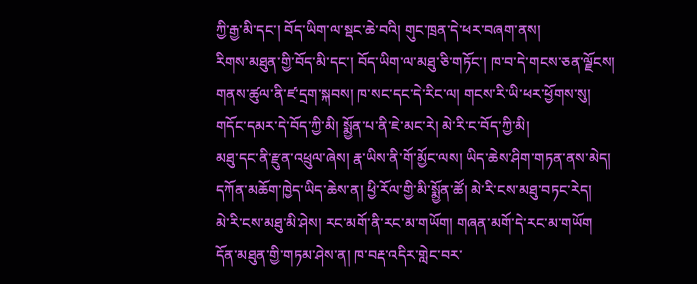ཀྱི་རྒྱ་མི་དང་། བོད་ཡིག་ལ་སྡང་ཆེ་བའི། གུང་ཁྲན་དེ་ཕར་བཞག་ནས།
རིགས་མཐུན་གྱི་བོད་མི་དང་། བོད་ཡིག་ལ་མཐུ་ཅི་གཏོང་། ཁ་བ་དེ་གངས་ཅན་ལྗོངས།
གནས་ཚུལ་ནི་ཛ་དྲག་སྐབས། ཁ་སང་དང་དེ་རིང་ལ། གངས་རི་ཡི་ཕར་ཕྱོགས་སུ།
གདོང་དམར་དེ་བོད་ཀྱི་མི། སྨྱོན་པ་ནི་ཇེ་མང་རེ། མེ་རི་ང་བོད་ཀྱི་མི།
མཐུ་དང་ནི་རྫུན་འཕྲུལ་ཞེས། རྣ་ཡིས་ནི་གོ་མྱོང་ལས། ཡིད་ཆེས་ཤིག་གཏན་ནས་མེད།
དཀོན་མཆོག་ཁྱེད་ཡིད་ཆེས་ན། ཕྱི་རོལ་གྱི་མི་སྨྱོན་ཚོ། མེ་རི་ངས་མཐུ་བཏང་རེད།
མེ་རི་ངས་མཐུ་མི་ཤེས། རང་མགོ་ནི་རང་མ་གཡོག། གཞན་མགོ་དེ་རང་མ་གཡོག
དོན་མཐུན་གྱི་གཏམ་ཤེས་ན། ཁ་བརྡ་འདིར་གླེང་བར་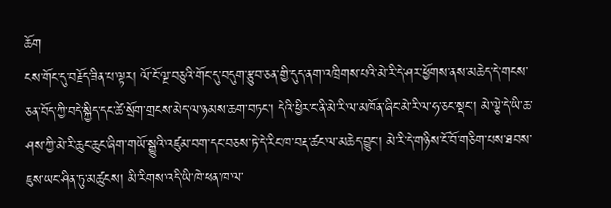ཆོག
ངས་གོང་དུ་བརྗོད་ཟིན་པ་ལྟར། ལོ་ངོ་ལྔ་བཅུའི་གོང་དུ་བདུག་རྩུབ་ཅན་གྱི་དུད་ནག་འཁྲིགས་པའི་མེ་རི་དེ་ཤར་ཕྱོགས་ནས་མཆེད་དེ་གངས་ཅན་བོད་ཀྱི་བདེ་སྐྱིད་དང་ཚེ་སྲོག་གྲངས་མེད་ལ་ཉམས་ཆག་བཏང་། དེའི་ཕྱིར་ང་ནི་མེ་རི་ལ་མཁོན་ཞིང་མེ་རི་ལ་ཧ་ཅང་སྡང་། མེ་ལྕེ་དེ་ཡི་ཆ་ཤས་ཀྱི་མེ་རི་ཆུང་ཆུང་ཞིག་གཡོ་སྒྱུའི་འཛུམ་བག་དང་བཅས་ཏེ་དེ་རིང་ཁ་བརྡ་ཚང་ལ་མཆེད་བྱུང་། མེ་རི་དེ་གཉིས་ངོ་བོ་གཅིག་པས་ཐབས་ཇུས་ཡང་ཤིན་ཏུ་མཚུངས། མི་རིགས་འདི་ཡི་ཁེ་ཕན་ཁ་ལ་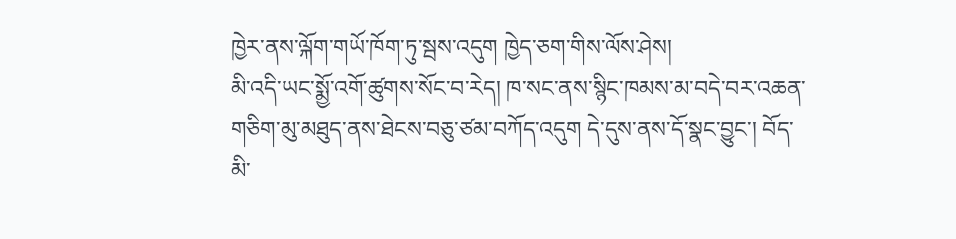ཁྱེར་ནས་ལྐོག་གཡོ་ཁོག་ཏུ་སྦས་འདུག ཁྱེད་ཅག་གིས་ལོས་ཤེས།
མི་འདི་ཡང་སྨྱོ་འགོ་ཚུགས་སོང་བ་རེད། ཁ་སང་ནས་སྙིང་ཁམས་མ་བདེ་བར་འཆན་གཅིག་མུ་མཐུད་ནས་ཐེངས་བཅུ་ཙམ་བཀོད་འདུག དེ་དུས་ནས་དོ་སྣང་བྱུང་། བོད་མི་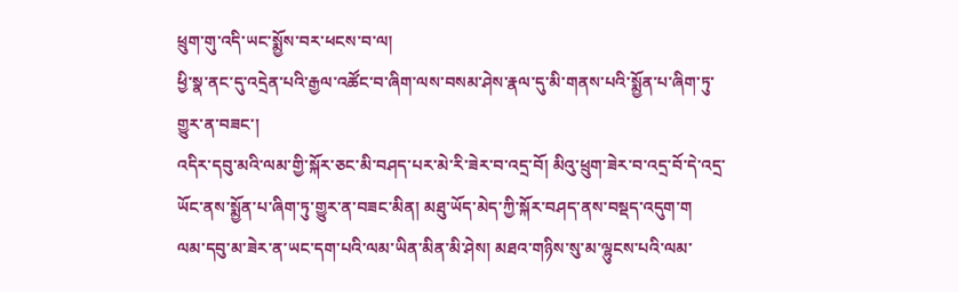ཕྲུག་གུ་འདི་ཡང་སྨྱོས་བར་ཕངས་བ་ལ།
ཕྱི་སྣ་ནང་དུ་འདྲེན་པའི་རྒྱལ་འཚོང་བ་ཞིག་ལས་བསམ་ཤེས་རྣལ་དུ་མི་གནས་པའི་སྨྱོན་པ་ཞིག་ཏུ་གྱུར་ན་བཟང་།
འདིར་དབུ་མའི་ལམ་གྱི་སྐོར་ཅང་མི་བཤད་པར་མེ་རི་ཟེར་བ་འདྲ་བོ། མིའུ་ཕྲུག་ཟེར་བ་འདྲ་བོ་དེ་འདྲ་ཡོང་ནས་སྨྱོན་པ་ཞིག་ཏུ་གྱུར་ན་བཟང་མིན། མཐུ་ཡོད་མེད་ཀྱི་སྐོར་བཤད་ནས་བསྡད་འདུག་ག
ལམ་དབུ་མ་ཟེར་ན་ཡང་དག་པའི་ལམ་ཡིན་མིན་མི་ཤེས། མཐའ་གཉིས་སུ་མ་ལྷུངས་པའི་ལམ་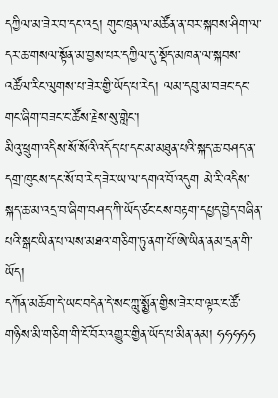དཀྱིལ་མ་ཟེར་བ་དང་འདྲ། གུང་ཁྲན་ལ་མཚོན་ན་བར་སྐབས་ཤིག་ལ་དར་ཆ་གསལ་སྟོན་མ་བྱས་པར་དཀྱིལ་དུ་སྡོད་མཁན་ལ་སྐབས་འཚོལ་རིང་ལུགས་པ་ཟེར་གྱི་ཡོད་པ་རེད། ལམ་དབུ་མ་བཟང་དང་གང་ཞིག་བཟང་ང་ཚོས་རྗེས་སུ་གླེང་།
མིའུ་ཕྲུག་འདིས་སོ་སོའི་འདོད་པ་དང་མ་མཐུན་པའི་སྐད་ཆ་བཤད་ན་དགྲ་ཁུངས་དང་སོ་བ་རེད་ཟེར་ཡ་ལ་དགའ་བོ་འདུག མེ་རི་འདིས་སྐད་ཆ་མ་འདྲ་བ་ཞིག་བཤད་ཀི་ཡོད་ཙང་ངས་བརྟག་དཔྱད་བྱེད་བཞིན་པའི་སྒང་ཡིན་པ་ལས་མཐའ་གཅིག་ཏུ་ནག་པོ་ཨེ་ཡིན་ནམ་དྲན་གི་ཡོད།
དཀོན་མཆོག་དེ་ཡང་བདེན་དེ་སང་ཀླུ་སྨྱོན་གྱིས་ཟེར་བ་ལྟར་ང་ཚོ་གཉིས་མི་གཅིག་གི་ངོ་བོར་འགྱུར་གྱིན་ཡོད་པ་མིན་ནམ། ཧཧཧཧཧ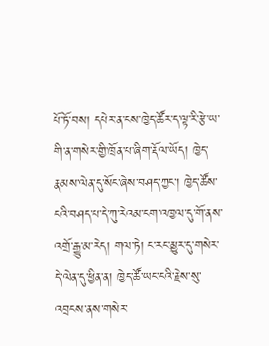པོ་ཏོ་བས། དཔེར་ན་ངས་ཁྱེད་ཚོར་ད་ལྟ་རི་རྩེ་ཡ་གི་ན་གསེར་གྱི་ཁྲོན་པ་ཞིག་རྡོལ་ཡོད། ཁྱེད་རྣམས་ལེན་དུ་སོང་ཞེས་བཤད་ཀྱང་། ཁྱེད་ཚོས་ངའི་བཤད་པ་དེ་ཀུ་རེའམ་ངག་འཁྱལ་དུ་གོ་ནས་འགྲོ་རྒྱུ་མ་རེད། གལ་ཏེ། ང་རང་མྱུར་དུ་གསེར་དེ་ལེན་དུ་ཕྱིན་ན། ཁྱེད་ཚོ་ཡང་ངའི་རྗེས་སུ་འབྲངས་ནས་གསེར་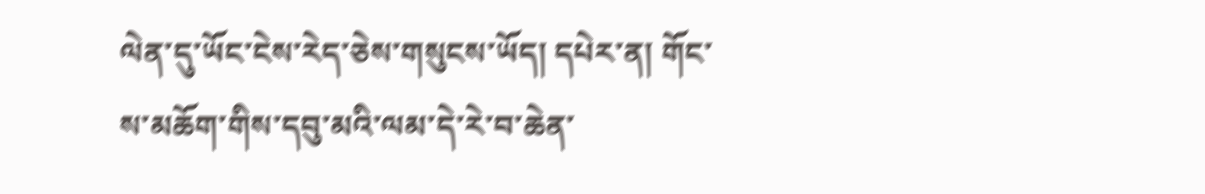ལེན་དུ་ཡོང་ངེས་རེད་ཅེས་གསུངས་ཡོད། དཔེར་ན། གོང་ས་མཆོག་གིས་དབུ་མའི་ལམ་དེ་རེ་བ་ཆེན་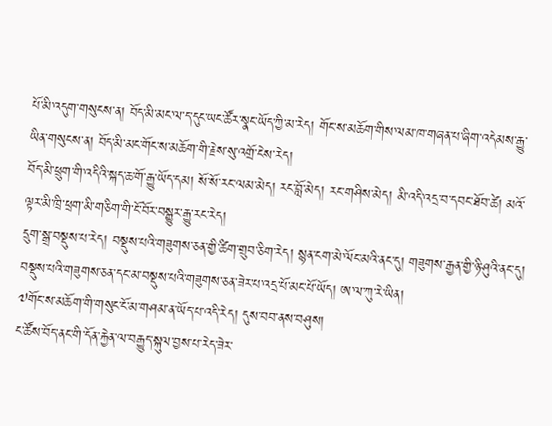པོ་མི་འདུག་གསུངས་ན། བོད་མི་མང་ལ་ད་དུང་ཡང་ཚོར་སྣང་ཡོད་ཀྱི་མ་རེད། གོང་ས་མཆོག་གིས་ལམ་ཁ་གཞན་པ་ཞིག་འདེམས་རྒྱུ་ཡིན་གསུངས་ན། བོད་མི་མང་གོང་ས་མཆོག་གི་རྗེས་སུ་འགྲོ་ངེས་རེད།
བོད་མི་ཕྲུག་གི་འདིའི་སྐད་ཆ་གོ་རྒྱུ་ཡོད་དམ། སོ་སོ་རང་ལམ་མེད། རང་བློ་མེད། རང་གཤིས་མེད། མི་འདི་འདྲ་བ་དབང་ཐོབ་ཚེ། མའོ་ལྟར་མི་ཁྲི་ཕྲག་མི་གཅིག་གི་ངོ་བོར་བསྒྱུར་རྒྱུ་རང་རེད།
དྲུག་སྒྲ་བསྡུས་པ་རེད། བསྡུས་པའི་གཟུགས་ཅན་གྱི་ཚིག་གྲུབ་ཅིག་རེད། སྙན་ངག་མེ་ལོང་མའི་ནང་དུ། གཟུགས་རྒྱན་གྱི་ཉི་ཤུའི་ནང་དུ། བསྡུས་པའི་གཟུགས་ཅན་དང་མ་བསྡུས་པའི་གཟུགས་ཅན་ཟེར་པ་འདྲ་པོ་མང་པོ་ཡོད། ཨ་ལ་ཀུ་རེ་ཡིན།
༧གོང་ས་མཆོག་གི་གསུང་ངོ་མ་གཤམ་ན་ཡོད་པ་འདི་རེད། དུས་བབ་ནས་བཤུས།
ང་ཚོས་བོད་ནང་གི་དོན་རྐྱེན་ལ་བརྒྱུད་སྐུལ་བྱས་པ་རེད་ཟེར་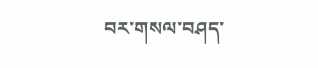བར་གསལ་བཤད་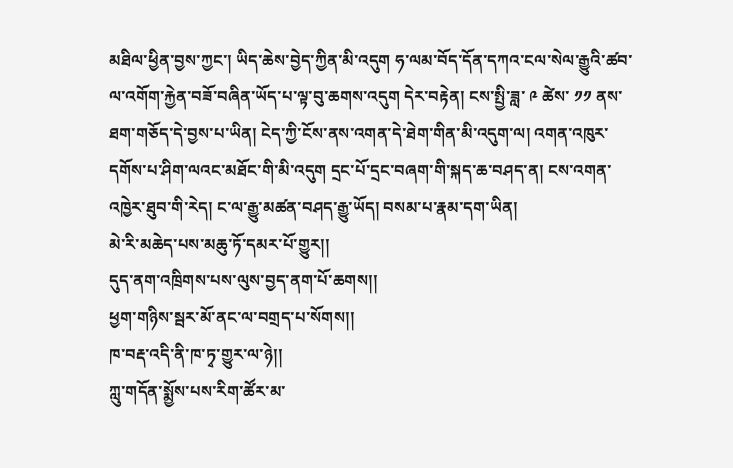མཐིལ་ཕྱིན་བྱས་ཀྱང་། ཡིད་ཆེས་བྱེད་ཀྱིན་མི་འདུག ཧ་ལམ་བོད་དོན་དཀའ་ངལ་སེལ་རྒྱུའི་ཚབ་ལ་འགོག་རྐྱེན་བཟོ་བཞིན་ཡོད་པ་ལྟ་བུ་ཆགས་འདུག དེར་བརྟེན། ངས་སྤྱི་ཟླ་ ༩ ཚེས་ ༡༡ ནས་ཐག་གཅོད་དེ་བྱས་པ་ཡིན། ངེད་ཀྱི་ངོས་ནས་འགན་དེ་ཐེག་གིན་མི་འདུག་ལ། འགན་འཁུར་དགོས་པ་ཤིག་ལའང་མཐོང་གི་མི་འདུག དྲང་པོ་དྲང་བཞག་གི་སྐད་ཆ་བཤད་ན། ངས་འགན་འཁྱེར་ཐུབ་གི་རེད། ང་ལ་རྒྱུ་མཚན་བཤད་རྒྱུ་ཡོད། བསམ་པ་རྣམ་དག་ཡིན།
མེ་རི་མཆེད་པས་མཆུ་ཏོ་དམར་པོ་གྱུར།།
དུད་ནག་འཁྲིགས་པས་ལུས་བྱད་ནག་པོ་ཆགས།།
ཕྱག་གཉིས་སྦར་མོ་ནང་ལ་བགྲད་པ་སོགས།།
ཁ་བརྡ་འདི་ནི་ཁ་ཏྭ་གྱུར་ལ་ཉེ།།
ཀླུ་གདོན་སྨྱོས་པས་རིག་ཚོར་མ་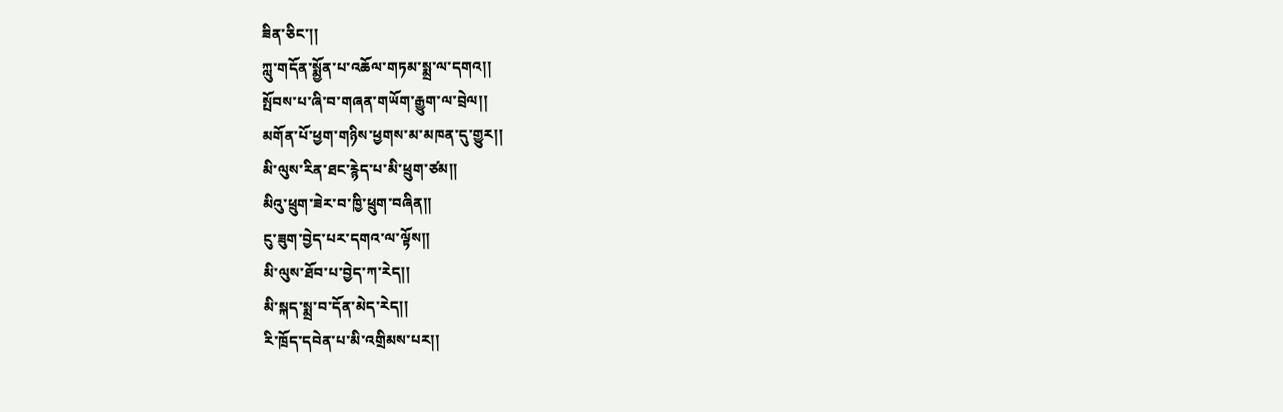ཟིན་ཅིང་།།
ཀླུ་གདོན་སྨྱོན་པ་འཆོལ་གཏམ་སྨྲ་ལ་དགའ།།
སྤོབས་པ་ཞི་བ་གཞན་གཡོག་རྒྱུག་ལ་བྲེལ།།
མགོན་པོ་ཕྱག་གཉིས་ཕྱགས་མ་མཁན་དུ་གྱུར།།
མི་ལུས་རིན་ཐང་རྙེད་པ་མི་ཕྲུག་ཙམ།།
མིའུ་ཕྲུག་ཟེར་བ་ཁྱི་ཕྲུག་བཞིན།།
ངུ་ཟུག་བྱེད་པར་དགའ་ལ་ལྟོས།།
མི་ལུས་ཐོབ་པ་བྱེད་ཀ་རེད།།
མི་སྐད་སྨྲ་བ་དོན་མེད་རེད།།
རི་ཁྲོད་དབེན་པ་མི་འགྲིམས་པར།།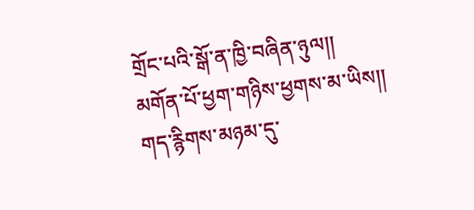གྲོང་པའི་སྒོ་ན་ཁྱི་བཞིན་ཉུལ།།
མགོན་པོ་ཕྱག་གཉིས་ཕྱགས་མ་ཡིས།།
གད་རྙིགས་མཉམ་དུ་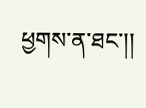ཕྱགས་ན་ཐང་།།